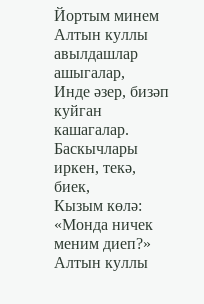Йортым минем
Алтын куллы авылдашлар ашыгалар,
Инде әзер, бизәп куйган кашагалар.
Баскычлары иркен, текә, биек,
Кызым көлә: «Монда ничек меним диеп?»
Алтын куллы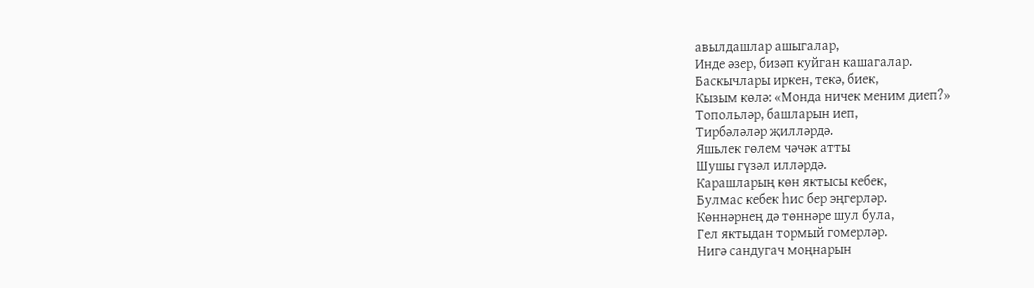авылдашлар ашыгалар,
Инде әзер, бизәп куйган кашагалар.
Баскычлары иркен, текә, биек,
Кызым көлә: «Монда ничек меним диеп?»
Топольләр, башларын иеп,
Тирбәләләр җилләрдә.
Яшьлек гөлем чәчәк атты
Шушы гүзәл илләрдә.
Карашларың көн яктысы кебек,
Булмас кебек һис бер эңгерләр.
Көннәрнең дә төннәре шул була,
Гел яктыдан тормый гомерләр.
Нигә сандугач моңнарын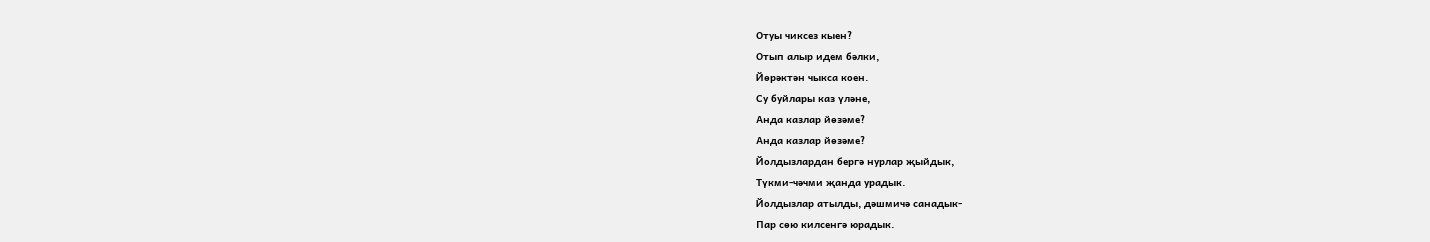Отуы чиксез кыен?
Отып алыр идем бәлки,
Йөрәктән чыкса коен.
Су буйлары каз үләне,
Анда казлар йөзәме?
Анда казлар йөзәме?
Йолдызлардан бергә нурлар җыйдык,
Түкми-чәчми җанда урадык.
Йолдызлар атылды, дәшмичә санадык-
Пар сөю килсенгә юрадык.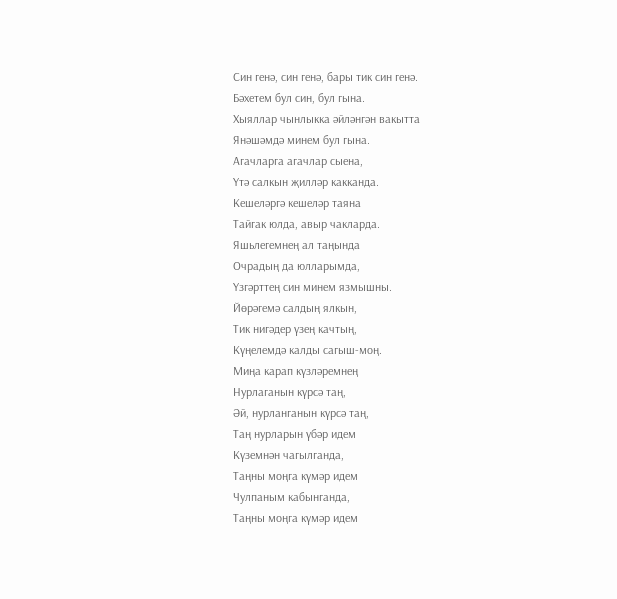Син генә, син генә, бары тик син генә.
Бәхетем бул син, бул гына.
Хыяллар чынлыкка әйләнгән вакытта
Янәшәмдә минем бул гына.
Агачларга агачлар сыена,
Үтә салкын җилләр какканда.
Кешеләргә кешеләр таяна
Тайгак юлда, авыр чакларда.
Яшьлегемнең ал таңында
Очрадың да юлларымда,
Үзгәрттең син минем язмышны.
Йөрәгемә салдың ялкын,
Тик нигәдер үзең качтың,
Күңелемдә калды сагыш-моң.
Миңа карап күзләремнең
Нурлаганын күрсә таң,
Әй, нурланганын күрсә таң,
Таң нурларын үбәр идем
Күземнән чагылганда,
Таңны моңга күмәр идем
Чулпаным кабынганда,
Таңны моңга күмәр идем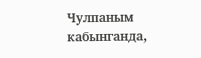Чулпаным кабынганда,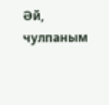Әй, чулпаным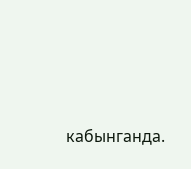кабынганда.